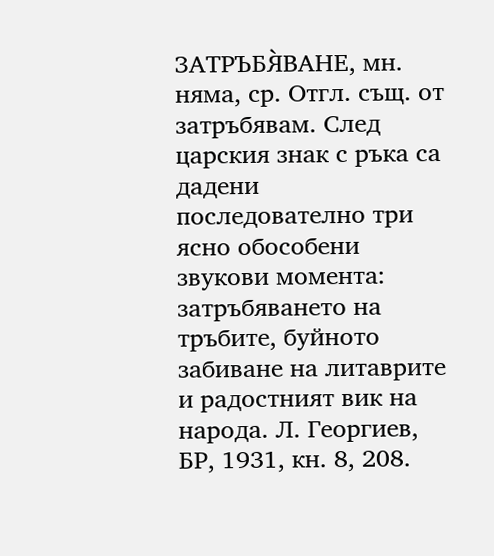ЗАТРЪБЯ̀ВАНЕ, мн. няма, ср. Отгл. същ. от затръбявам. След царския знак с ръка са дадени последователно три ясно обособени звукови момента: затръбяването на тръбите, буйното забиване на литаврите и радостният вик на народа. Л. Георгиев, БР, 1931, кн. 8, 208.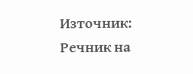Източник: Речник на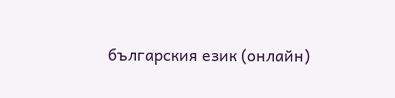българския език (онлайн)